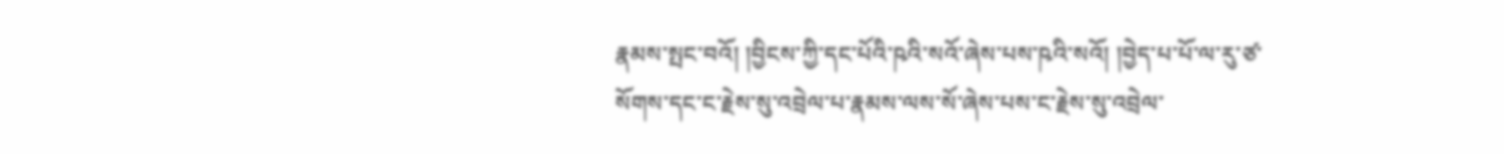རྣམས་སྤང་བའོ། །བྱིངས་ཀྱི་དང་པོའི་ཥའི་སའོ་ཞེས་པས་ཥའི་སའོ། །བྱེད་པ་པོ་ལ་རུ་ཙ་སོགས་དང་ང་རྗེས་སུ་འབྲེལ་པ་རྣམས་ལས་སོ་ཞེས་པས་ང་རྗེས་སུ་འབྲེལ་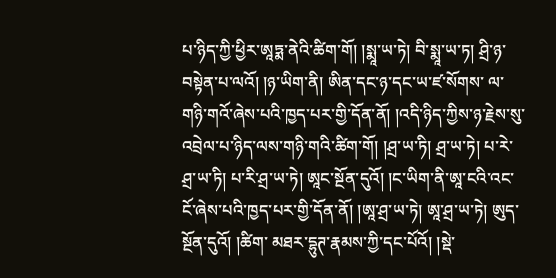པ་ཉིད་ཀྱི་ཕྱིར་ཨཱཏྨ་ནེའི་ཚིག་གོ། །སྨཱ་ཡ་ཏེ། བི་སྨཱ་ཡ་ཏ། ཤྲི་ཉ་བསྟེན་པ་ལའོ། །ཉ་ཡིག་ནི། ཨིན་དང་ཉ་དང་ཡ་ཛ་སོགས་ ལ་གཉི་གའོ་ཞེས་པའི་ཁྱད་པར་གྱི་དོན་ནོ། །འདི་ཉིད་ཀྱིས་ཉ་རྗེས་སུ་འབྲེལ་པ་ཉིད་ལས་གཉི་གའི་ཚིག་གོ། །ཤྲ་ཡ་ཏི། ཤྲ་ཡ་ཏེ། པ་རེ་ཤྲ་ཡ་ཏི། པ་རི་ཤྲ་ཡ་ཏེ། ཨཱང་སྔོན་དུའོ། །ང་ཡིག་ནི་ཨཱ་ངའི་འང་ངོ་ཞེས་པའི་ཁྱད་པར་གྱི་དོན་ནོ། །ཨཱ་ཤྲ་ཡ་ཏེ། ཨཱ་ཤྲ་ཡ་ཏེ། ཨུད་སྔོན་དུའོ། །ཚིག་ མཐར་དྷུཊ་རྣམས་ཀྱི་དང་པོའོ། །སྡེ་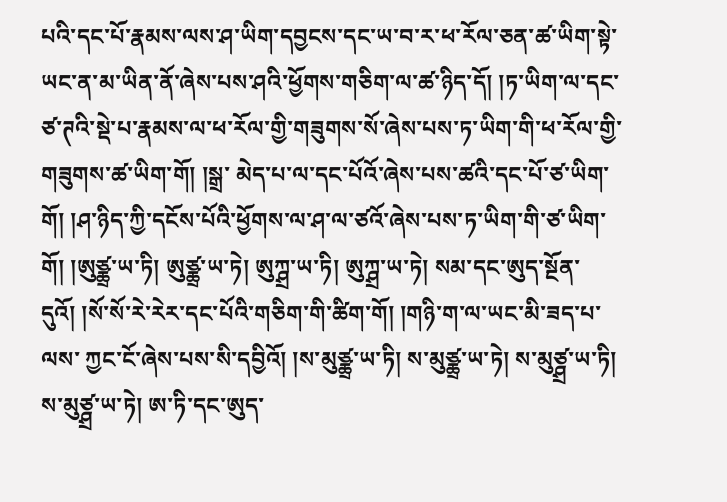པའི་དང་པོ་རྣམས་ལས་ཤ་ཡིག་དབྱངས་དང་ཡ་བ་ར་ཕ་རོལ་ཅན་ཚ་ཡིག་སྟེ་ཡང་ན་མ་ཡིན་ནོ་ཞེས་པས་ཤའི་ཕྱོགས་གཅིག་ལ་ཚ་ཉིད་དོ། །ཏ་ཡིག་ལ་དང་ཙ་ཊའི་སྡེ་པ་རྣམས་ལ་ཕ་རོལ་གྱི་གཟུགས་སོ་ཞེས་པས་ཏ་ཡིག་གི་ཕ་རོལ་གྱི་གཟུགས་ཚ་ཡིག་གོ། །སྒྲ་ མེད་པ་ལ་དང་པོའོ་ཞེས་པས་ཚའི་དང་པོ་ཙ་ཡིག་གོ། །ཤ་ཉིད་ཀྱི་དངོས་པོའི་ཕྱོགས་ལ་ཤ་ལ་ཙའོ་ཞེས་པས་ཏ་ཡིག་གི་ཙ་ཡིག་གོ། །ཨུཙྪྲ་ཡ་ཏི། ཨུཙྪྲ་ཡ་ཏེ། ཨུཀྴྲ་ཡ་ཏི། ཨུཀྴྲ་ཡ་ཏེ། སམ་དང་ཨུད་སྔོན་དུའོ། །སོ་སོ་རེ་རེར་དང་པོའི་གཅིག་གི་ཚིག་གོ། །གཉི་ག་ལ་ཡང་མི་ཟད་པ་ལས་ ཀྱང་ངོ་ཞེས་པས་སི་དབྱིའོ། །ས་མུཙྪྲ་ཡ་ཏི། ས་མུཙྪྲ་ཡ་ཏེ། ས་མུཙྴྲ་ཡ་ཏི། ས་མུཙྴྲ་ཡ་ཏེ། ཨ་ཏི་དང་ཨུད་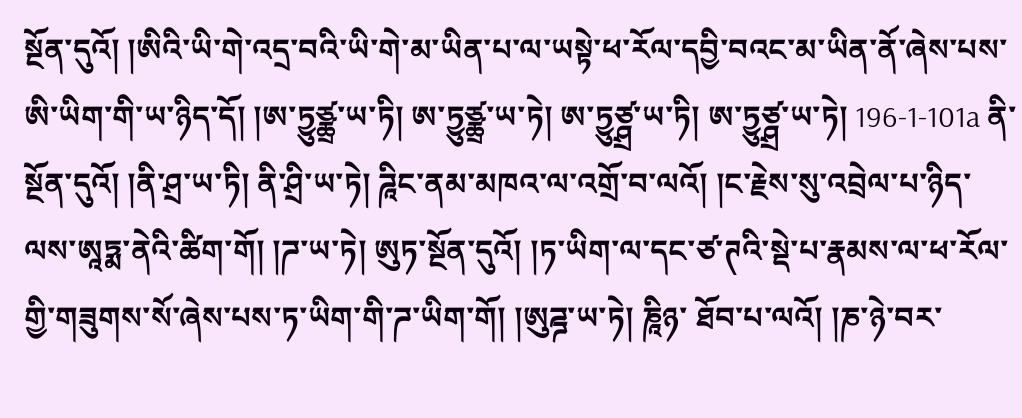སྔོན་དུའོ། །ཨིའི་ཡི་གེ་འདྲ་བའི་ཡི་གེ་མ་ཡིན་པ་ལ་ཡསྟེ་ཕ་རོལ་དབྱི་བའང་མ་ཡིན་ནོ་ཞེས་པས་ཨི་ཡིག་གི་ཡ་ཉིད་དོ། །ཨ་ཏྱུཙྪྲ་ཡ་ཏི། ཨ་ཏྱུཙྪྲ་ཡ་ཏེ། ཨ་ཏྱུཙྴྲ་ཡ་ཏི། ཨ་ཏྱུཙྴྲ་ཡ་ཏེ། 196-1-101a ནི་སྔོན་དུའོ། །ནི་ཤྲ་ཡ་ཏི། ནི་ཤྲི་ཡ་ཏེ། ཌཱིང་ནམ་མཁའ་ལ་འགྲོ་བ་ལའོ། །ང་རྗེས་སུ་འབྲེལ་པ་ཉིད་ལས་ཨཱཏྨ་ནེའི་ཚིག་གོ། །ཌ་ཡ་ཏེ། ཨུཏ་སྔོན་དུའོ། །ཏ་ཡིག་ལ་དང་ཙ་ཊའི་སྡེ་པ་རྣམས་ལ་ཕ་རོལ་གྱི་གཟུགས་སོ་ཞེས་པས་ཏ་ཡིག་གི་ཌ་ཡིག་གོ། །ཨུཌྜ་ཡ་ཏེ། ཎཱིཉ་ ཐོབ་པ་ལའོ། །ཎ་ཉེ་བར་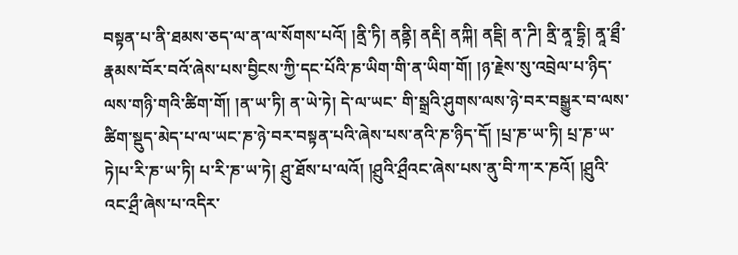བསྟན་པ་ནི་ཐམས་ཅད་ལ་ན་ལ་སོགས་པའོ། །ནྲི་ཏི། ནནྟི། ནརྡི། ནཀྐི། ནདྡི། ན་ཌི། ནྲི་ནཱ་དྷྲི། ནཱ་ཐྲྀ་རྣམས་བོར་བའོ་ཞེས་པས་བྱིངས་ཀྱི་དང་པོའི་ཎ་ཡིག་གི་ན་ཡིག་གོ། །ཉ་རྗེས་སུ་འབྲེལ་པ་ཉིད་ལས་གཉི་གའི་ཚིག་གོ། །ན་ཡ་ཏི། ན་ཡེ་ཏེ། དེ་ལ་ཡང་ གི་སྒྲའི་ཤུགས་ལས་ཉེ་བར་བསྒྱུར་བ་ལས་ཚིག་སྡུད་མེད་པ་ལ་ཡང་ཎ་ཉེ་བར་བསྟན་པའི་ཞེས་པས་ནའི་ཎ་ཉིད་དོ། །པྲ་ཎ་ཡ་ཏི། པྲ་ཎ་ཡ་ཏེ།པ་རི་ཎ་ཡ་ཏི། པ་རི་ཎ་ཡ་ཏེ། ཤྲུ་ཐོས་པ་ལའོ། །ཤྲུའི་ཤྲྀའང་ཞེས་པས་ནུ་བི་ཀ་ར་ཎའོ། །ཤྲུའི་འང་ཤྲྀ་ཞེས་པ་འདིར་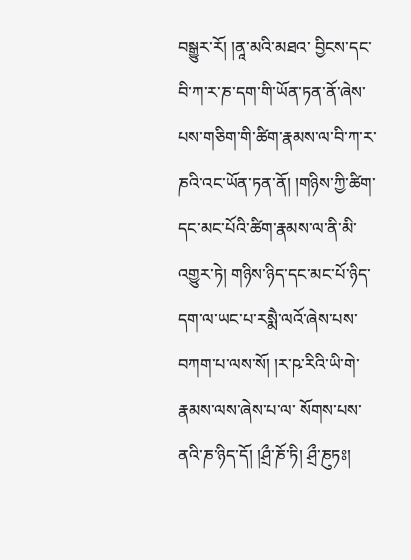བསྒྱུར་རོ། །ནཱ་མའི་མཐའ་ བྱིངས་དང་བི་ཀ་ར་ཎ་དག་གི་ཡོན་ཏན་ནོ་ཞེས་པས་གཅིག་གི་ཚིག་རྣམས་ལ་བི་ཀ་ར་ཎའི་འང་ཡོན་ཏན་ནོ། །གཉིས་ཀྱི་ཚིག་དང་མང་པོའི་ཚིག་རྣམས་ལ་ནི་མི་འགྱུར་ཏེ། གཉིས་ཉིད་དང་མང་པོ་ཉིད་དག་ལ་ཡང་པ་རསྨཻ་ལའོ་ཞེས་པས་བཀག་པ་ལས་སོ། །ར་ཥ་རིའི་ཡི་གེ་རྣམས་ལས་ཞེས་པ་ལ་ སོགས་པས་ནའི་ཎ་ཉིད་དོ། །ཤྲྀ་ཎོ་ཏི། ཤྲྀ་ཎུཏཿ།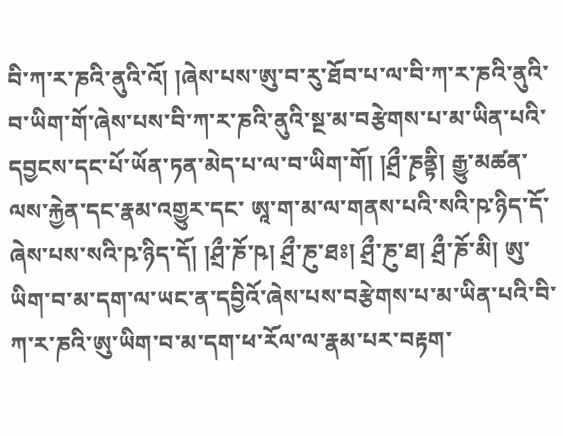བི་ཀ་ར་ཎའི་ནུའི་འོ། །ཞེས་པས་ཨུ་བ་རུ་ཐོབ་པ་ལ་བི་ཀ་ར་ཎའི་ནུའི་བ་ཡིག་གོ་ཞེས་པས་བི་ཀ་ར་ཎའི་ནུའི་སྔ་མ་བརྩེགས་པ་མ་ཡིན་པའི་དབྱངས་དང་པོ་ཡོན་ཏན་མེད་པ་ལ་བ་ཡིག་གོ། །ཤྲྀ་ཎྭནྟི། རྒྱུ་མཚན་ལས་རྐྱེན་དང་རྣམ་འགྱུར་དང་ ཨཱ་ག་མ་ལ་གནས་པའི་སའི་ཥ་ཉིད་དོ་ཞེས་པས་སའི་ཥ་ཉིད་དོ། །ཤྲྀ་ཎོ་ཥ། ཤྲྀ་ཎུ་ཐཿ། ཤྲྀ་ཎུ་ཐ། ཤྲྀ་ཎོ་མི། ཨུ་ཡིག་བ་མ་དག་ལ་ཡང་ན་དབྱིའོ་ཞེས་པས་བརྩེགས་པ་མ་ཡིན་པའི་བི་ཀ་ར་ཎའི་ཨུ་ཡིག་བ་མ་དག་ཕ་རོལ་ལ་རྣམ་པར་བརྟག་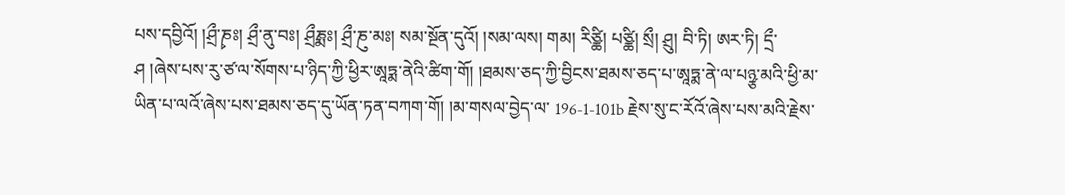པས་དབྱིའོ། །ཤྲྀ་ཎྭཿ། ཤྲྀ་ནུ་བཿ། ཤྲྀཎྨཿ། ཤྲྀ་ཎུ་མཿ། སམ་སྔོན་དུའོ། །སམ་ལས། གམ། རིཙྪི། པཙྪི། སྲྀ། ཤྲུ། བི་ཏི། ཨར་ཏི། དྲྀ་ཤ །ཞེས་པས་རུ་ཙ་ལ་སོགས་པ་ཉིད་ཀྱི་ཕྱིར་ཨཱཏྨ་ནེའི་ཚིག་གོ། །ཐམས་ཅད་ཀྱི་བྱིངས་ཐམས་ཅད་པ་ཨཱཏྨ་ནེ་ལ་པཉྩ་མའི་ཕྱི་མ་ཡིན་པ་ལའོ་ཞེས་པས་ཐམས་ཅད་དུ་ཡོན་ཏན་བཀག་གོ། །མ་གསལ་བྱེད་ལ་ 196-1-101b རྗེས་སུ་ང་རོའོ་ཞེས་པས་མའི་རྗེས་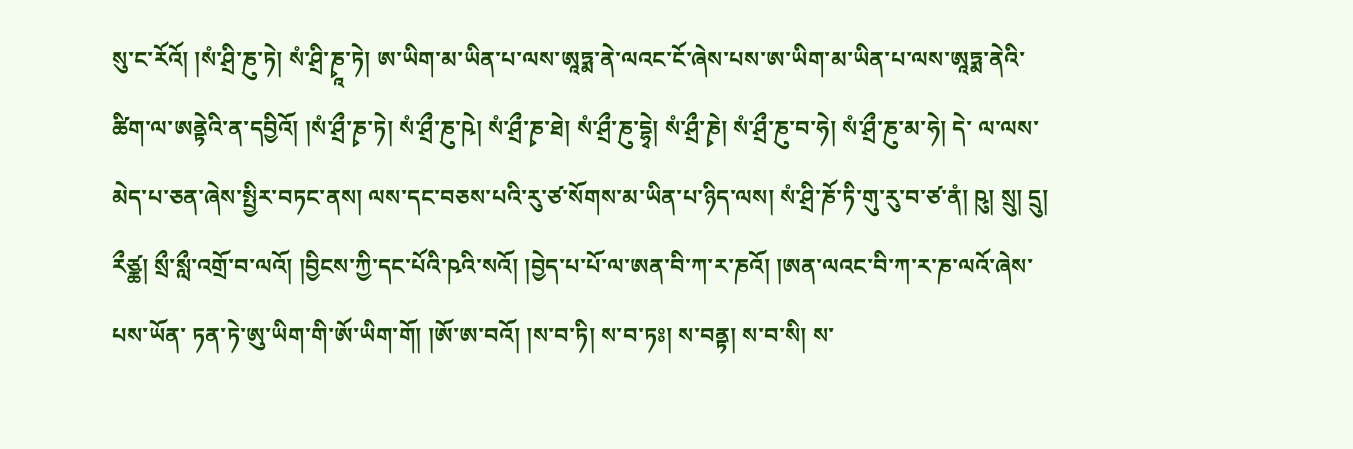སུ་ང་རོའོ། །སཾ་ཤྲི་ཎུ་ཏེ། སཾ་ཤྲི་ཎྭཱ་ཏེ། ཨ་ཡིག་མ་ཡིན་པ་ལས་ཨཱཏྨ་ནེ་ལའང་ངོ་ཞེས་པས་ཨ་ཡིག་མ་ཡིན་པ་ལས་ཨཱཏྨ་ནེའི་ཚིག་ལ་ཨནྟེའི་ན་དབྱིའོ། །སཾ་ཤྲྀ་ཎྭ་ཏེ། སཾ་ཤྲྀ་ཎུ་ཥེ། སཾ་ཤྲྀ་ཎྭ་ཐེ། སཾ་ཤྲྀ་ཎུ་དྷྭེ། སཾ་ཤྲྀ་ཎྭེ། སཾ་ཤྲྀ་ཎུ་བ་ཧེ། སཾ་ཤྲྀ་ཎུ་མ་ཧེ། དེ་ ལ་ལས་མེད་པ་ཅན་ཞེས་སྤྱིར་བཏང་ནས། ལས་དང་བཅས་པའི་རུ་ཙ་སོགས་མ་ཡིན་པ་ཉིད་ལས། སཾ་ཤྲི་ཎོ་ཏི་གུ་རུ་བ་ཙ་ནཾ། ཥུ། སྲུ། དྲུ། རྀཙྪ། སྲྀ་སླྀ་འགྲོ་བ་ལའོ། །བྱིངས་ཀྱི་དང་པོའི་ཥའི་སའོ། །བྱེད་པ་པོ་ལ་ཨན་བི་ཀ་ར་ཎའོ། །ཨན་ལའང་བི་ཀ་ར་ཎ་ལའོ་ཞེས་པས་ཡོན་ ཏན་ཏེ་ཨུ་ཡིག་གི་ཨོ་ཡིག་གོ། །ཨོ་ཨ་བའོ། །ས་བ་ཏི། ས་བ་ཏཿ། ས་བནྟ། ས་བ་སི། ས་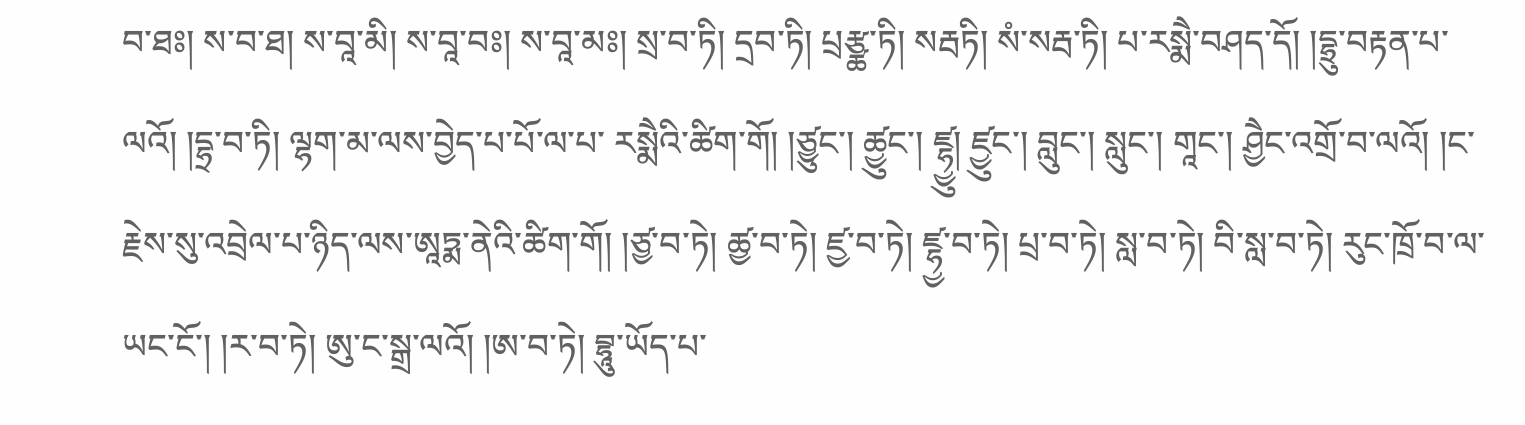བ་ཐཿ། ས་བ་ཐ། ས་བཱ་མི། ས་བཱ་བཿ། ས་བཱ་མཿ། སྲ་བ་ཏི། དྲབ་ཏི། པྲརྩྪ་ཏི། སརྦཏི། སཾ་སརྦ་ཏི། པ་རསྨཻ་བཤད་དོ། །དྷྲུ་བརྟན་པ་ལའོ། །དྷྲ་བ་ཏི། ལྷག་མ་ལས་བྱེད་པ་པོ་ལ་པ་ རསྨཻའི་ཚིག་གོ། །ཙྱུང་། ཚྱུང་། ཛྷྱུ། ཛྱུང་། བླུང་། སླུང་། གཱང་། ཤྱཻང་འགྲོ་བ་ལའོ། །ང་རྗེས་སུ་འབྲེལ་པ་ཉིད་ལས་ཨཱཏྨ་ནེའི་ཚིག་གོ། །ཙྱ་བ་ཏེ། ཚྱ་བ་ཏེ། ཛྱ་བ་ཏེ། ཛྷྱ་བ་ཏེ། པྲ་བ་ཏེ། སླ་བ་ཏེ། བི་སླ་བ་ཏེ། རུང་ཁྲོ་བ་ལ་ཡང་ངོ་། །ར་བ་ཏེ། ཨུ་ང་སྒྲ་ལའོ། །ཨ་བ་ཏེ། བྷཱུ་ཡོད་པ་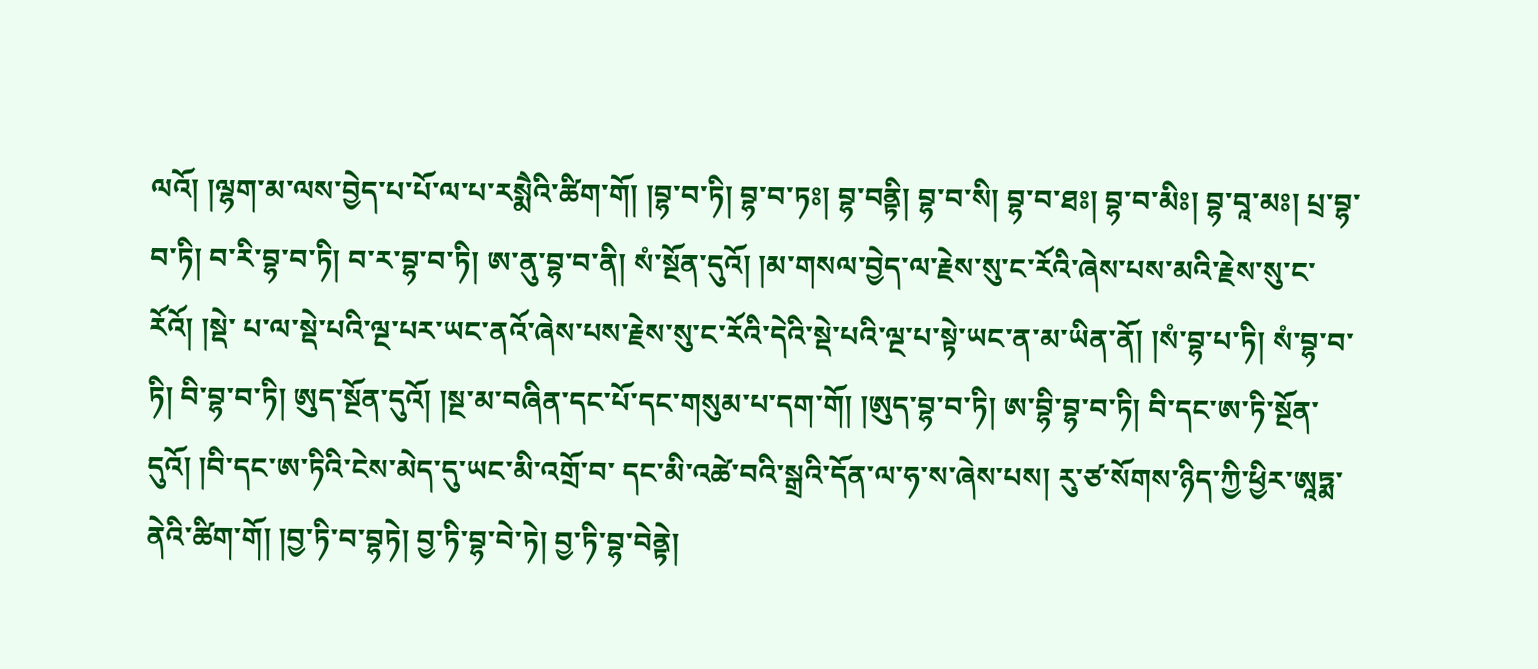ལའོ། །ལྷག་མ་ལས་བྱེད་པ་པོ་ལ་པ་རསྨཻའི་ཚིག་གོ། །བྷ་བ་ཏི། བྷ་བ་ཏཿ། བྷ་བནྟི། བྷ་བ་སི། བྷ་བ་ཐཿ། བྷ་བ་མིཿ། བྷ་བཱ་མཿ། པྲ་བྷ་བ་ཏི། བ་རི་བྷ་བ་ཏི། བ་ར་བྷ་བ་ཏི། ཨ་ནུ་བྷ་བ་ནི། སཾ་སྔོན་དུའོ། །མ་གསལ་བྱེད་ལ་རྗེས་སུ་ང་རོའི་ཞེས་པས་མའི་རྗེས་སུ་ང་རོའོ། །སྡེ་ པ་ལ་སྡེ་པའི་ལྔ་པར་ཡང་ནའོ་ཞེས་པས་རྗེས་སུ་ང་རོའི་དེའི་སྡེ་པའི་ལྔ་པ་སྟེ་ཡང་ན་མ་ཡིན་ནོ། །སཾ་བྷ་པ་ཏི། སཾ་བྷ་བ་ཏི། བི་བྷ་བ་ཏི། ཨུད་སྔོན་དུའོ། །སྔ་མ་བཞིན་དང་པོ་དང་གསུམ་པ་དག་གོ། །ཨུད་བྷ་བ་ཏི། ཨ་བྷི་བྷ་བ་ཏི། བི་དང་ཨ་ཏི་སྔོན་དུའོ། །བི་དང་ཨ་ཏིའི་ངེས་མེད་དུ་ཡང་མི་འགྲོ་བ་ དང་མི་འཚེ་བའི་སྒྲའི་དོན་ལ་ཧ་ས་ཞེས་པས། རུ་ཙ་སོགས་ཉིད་ཀྱི་ཕྱིར་ཨཱཏྨ་ནེའི་ཚིག་གོ། །བྱ་ཏི་བ་བྷཏེ། བྱ་ཏི་བྷ་བེ་ཏེ། བྱ་ཏི་བྷ་བེནྟེ།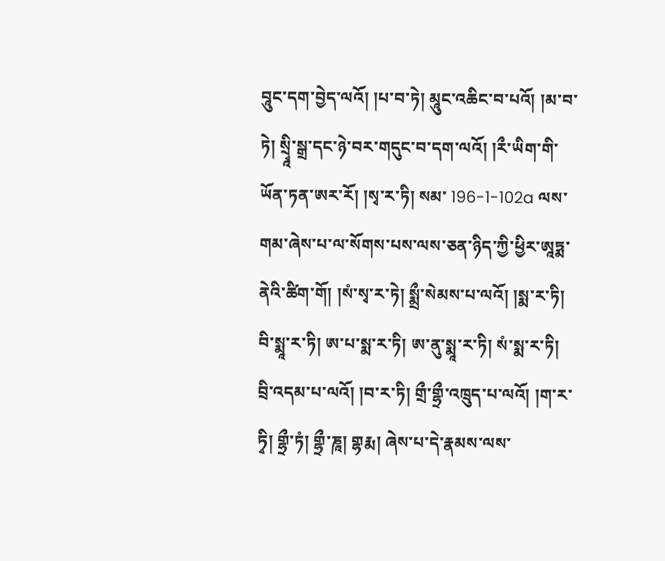བཱུང་དག་བྱེད་ལའོ། །པ་བ་ཏེ། མཱུང་འཆིང་བ་པའོ། །མ་བ་ཏེ། སྲྭཱི་སྒྲ་དང་ཉེ་བར་གདུང་བ་དག་ལའོ། །རྀ་ཡིག་གི་ཡོན་ཏན་ཨར་རོ། །སྭ་ར་ཏི། སམ་ 196-1-102a ལས་གམ་ཞེས་པ་ལ་སོགས་པས་ལས་ཅན་ཉིད་ཀྱི་ཕྱིར་ཨཱཏྨ་ནེའི་ཚིག་གོ། །སཾ་སྭ་ར་ཏེ། སྨྲྀ་སེམས་པ་ལའོ། །སྨ་ར་ཏི། བི་སྨཱ་ར་ཏི། ཨ་པ་སྨ་ར་ཏི། ཨ་ནུ་སྨཱ་ར་ཏི། སཾ་སྨ་ར་ཏི། བྲི་འདམ་པ་ལའོ། །བ་ར་ཏི། གྲྀ་གྷྲྀ་འཁྲུད་པ་ལའོ། །ག་ར་ཏྭི། གྷྲྀ་ཏཾ། གྷྲྀ་ཎཱ། གྷརྨ། ཞེས་པ་དེ་རྣམས་ལས་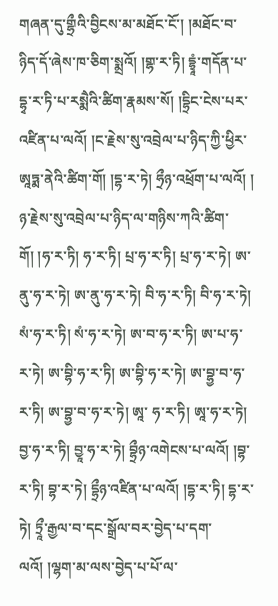གཞན་དུ་གྷྲྀའི་བྱིངས་མ་མཐོང་ངོ་། །མཐོང་བ་ཉིད་དོ་ཞེས་ཁ་ཅིག་སྨྲའོ། །གྷ་ར་ཏི། དྷྭཱཾ་གདོན་པ་དྷྭ་ར་ཏི་པ་རསྨཻའི་ཚིག་རྣམས་སོ། །དྷྲིང་ངེས་པར་འཛིན་པ་ལའོ། །ང་རྗེས་སུ་འབྲེལ་པ་ཉིད་ཀྱི་ཕྱིར་ཨཱཏྨ་ནེའི་ཚིག་གོ། །དྷ་ར་ཏེ། ཧྲྀཉ་འཕྲོག་པ་ལའོ། ། ཉ་རྗེས་སུ་འབྲེལ་པ་ཉིད་ལ་གཉིས་ཀའི་ཚིག་གོ། །ཧ་ར་ཏི། ཧ་ར་ཏི། པྲ་ཧ་ར་ཏི། པྲ་ཧ་ར་ཏེ། ཨ་ནུ་ཧ་ར་ཏེ། ཨ་ནུ་ཧ་ར་ཏེ། བི་ཧ་ར་ཏི། བི་ཧ་ར་ཏེ། སཾ་ཧ་ར་ཏི། སཾ་ཧ་ར་ཏེ། ཨ་བ་ཧ་ར་ཏི། ཨ་པ་ཧ་ར་ཏེ། ཨ་བྷི་ཧ་ར་ཏི། ཨ་བྷི་ཧ་ར་ཏེ། ཨ་བྷྱ་བ་ཧ་ར་ཏི། ཨ་བྷྱ་བ་ཧ་ར་ཏེ། ཨཱ་ ཧ་ར་ཏི། ཨཱ་ཧ་ར་ཏེ། བྱ་ཧ་ར་ཏི། བྱཱ་ཧ་ར་ཏེ། བྷྲྀཉ་འགེངས་པ་ལའོ། །བྷ་ར་ཏི། བྷ་ར་ཏེ། དྷྲྀཉ་འཛིན་པ་ལའོ། །དྷ་ར་ཏི། དྷ་ར་ཏེ། ཏྲཱྀ་རྒྱལ་བ་དང་སྒྲོལ་བར་བྱེད་པ་དག་ལའོ། །ལྷག་མ་ལས་བྱེད་པ་པོ་ལ་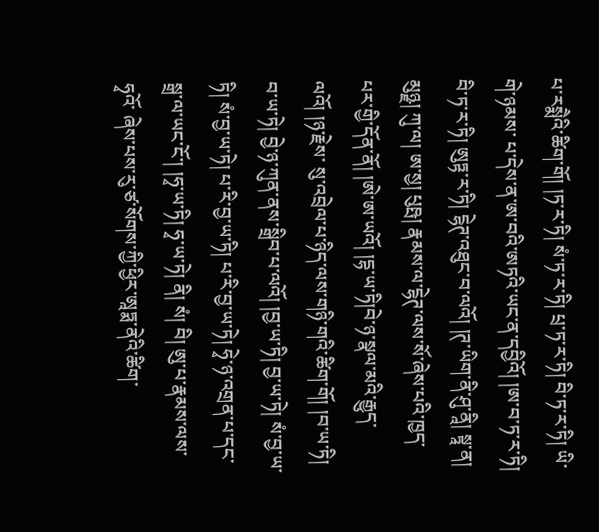པ་རསྨཻའི་ཚིག་གོ། །ཏ་ར་ཏི། སཾ་ཏ་ར་ཏི། པྲ་ཏ་ར་ཏི། བི་ཏ་ར་ཏི། ཡི་གེ་ཉམས་ པ་དེས་ན་ཨ་བའི་ཨཏའི་ཡང་ན་དབྱིའོ། །ཨ་བ་ཏ་ར་ཏི། བི་ཏ་ར་ཏི། ཨུཏྟ་ར་ཏི། ངྷེཊ་འཐུང་བ་ལའོ། །ཊ་ཡིག་ནི་ཤུ་ནཱི། སྟཱ་ན། མུཉྫ། ཀུ་ལ། ཨ་སྱ། པུཥྤ། རྣམས་ལ་ངྷེཊ་ལས་སོ་ཞེས་པའི་ཁྱད་པར་གྱི་དོན་ནོ། །ཨེ་ཨ་ཡའོ། །དྷ་ཡ་ཏི།བེ་ཉ་སྣལ་མའི་རྒྱུད་ལའོ། །ཉ་རྗེས་ སུ་འབྲེལ་པ་ཉིད་ལས་གཉི་གའི་ཚིག་གོ། །བ་ཡ་ཏི། བ་ཡ་ཏེ། བྱེ་ཉ་ཀུན་ནས་སྒྲིབ་པ་ལའོ། །བྱ་ཡ་ཏི། བྱ་ཡ་ཏེ། སཾ་བྱ་ཡ་ཏི། སཾ་བྱ་ཡ་ཏེ། པ་རི་བྱ་ཡ་ཏི། པ་རི་བྱ་ཡ་ཏེ། ཧྭེ་ཉ་འགྲན་པ་དང་སྒྲ་ལ་ཡང་ངོ་། །ཧྭ་ཡ་ཏི། ཧྭ་ཡ་ཏེ། ནི། སཾ། བི། ཨུ་པ་རྣམས་ལས་ཧྭའོ་ ཞེས་པས་རུ་ཙ་སོགས་ཀྱི་ཕྱིར་ཨཱཏྨ་ནེའི་ཚིག་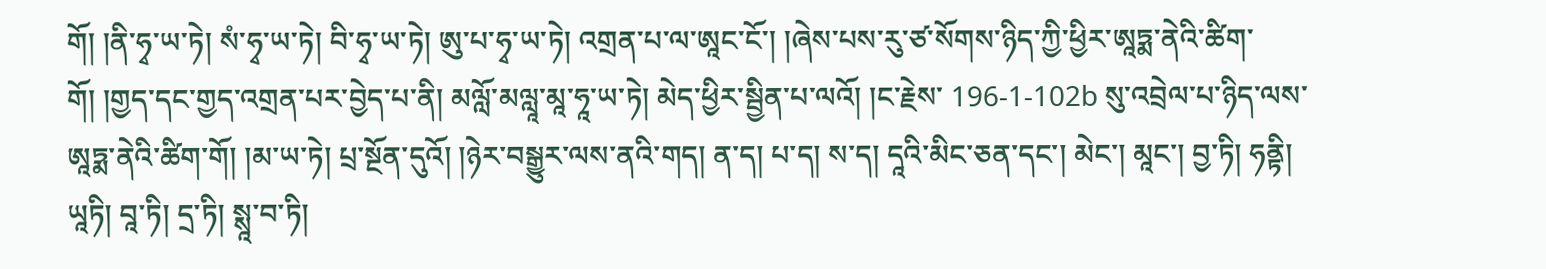གོ། །ནི་ཧྭ་ཡ་ཏེ། སཾ་ཧྭ་ཡ་ཏེ། བི་ཧྭ་ཡ་ཏེ། ཨུ་པ་ཧྭ་ཡ་ཏེ། འགྲན་པ་ལ་ཨཱང་ངོ་། །ཞེས་པས་རུ་ཙ་སོགས་ཉིད་ཀྱི་ཕྱིར་ཨཱཏྨ་ནེའི་ཚིག་གོ། །གྱད་དང་གྱད་འགྲན་པར་བྱེད་པ་ནི། མལློ་མལླཱ་མཱ་ཧཱ་ཡ་ཏེ། མེད་ཕྱིར་སྦྱིན་པ་ལའོ། །ང་རྗེས་ 196-1-102b སུ་འབྲེལ་པ་ཉིད་ལས་ཨཱཏྨ་ནེའི་ཚིག་གོ། །མ་ཡ་ཏེ། པྲ་སྔོན་དུའོ། །ཉེར་བསྒྱུར་ལས་ནའི་གད། ན་ད། པ་ད། ས་ད། དཱའི་མིང་ཅན་དང་། མེང་། མཱང་། བྱ་ཏི། ཧནྟི། ཡཱཏི། བཱ་ཏི། དྲ་ཏི། སྶཱ་བ་ཏི།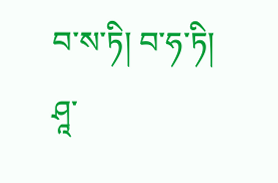བ་ས་ཏི། བ་ཧ་ཏི། ཤཱ་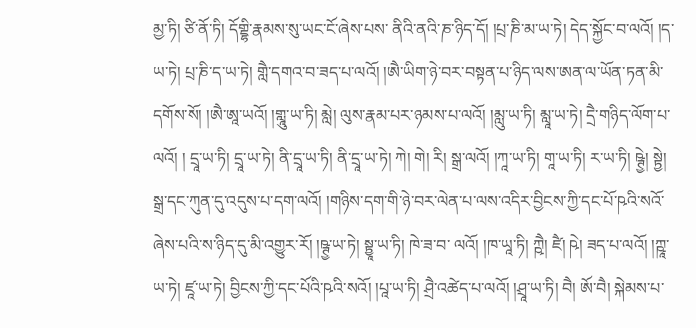མྱ་ཏི། ཙི་ནོ་ཏི། དོགྡྷི་རྣམས་སུ་ཡང་ངོ་ཞེས་པས་ ནིའི་ནའི་ཎ་ཉིད་དོ། །པྲ་ཎི་མ་ཡ་ཏེ། དེད་སྐྱོང་བ་ལའོ། །ད་ཡ་ཏེ། པྲ་ཎི་ད་ཡ་ཏེ། གླཻ་དགའ་བ་ཟད་པ་ལའོ། །ཨཻ་ཡིག་ཉེ་བར་བསྟན་པ་ཉིད་ལས་ཨན་ལ་ཡོན་ཏན་མི་དགོས་སོ། །ཨཻ་ཨཱ་ཡའོ། །གླཱུ་ཡ་ཏི། མླེ། ལུས་རྣམ་པར་ཉམས་པ་ལའོ། །མླུ་ཡ་ཏི། མླཱ་ཡ་ཏེ། དྲཻ་གཉིད་ལོག་པ་ལའོ། ། དྲཱ་ཡ་ཏི། དྲཱ་ཡ་ཏེ། ནི་དྲཱ་ཡ་ཏི། ནི་དྲཱ་ཡ་ཏེ། ཀེ། གེ། རི། སྒྲ་ལའོ། །ཀཱ་ཡ་ཏི། གཱ་ཡ་ཏི། ར་ཡ་ཏི། ཥྚྱེ། སྟྱེ། སྒྲ་དང་ཀུན་དུ་འདུས་པ་དག་ལའོ། །གཉིས་དག་གི་ཉེ་བར་ལེན་པ་ལས་འདིར་བྱིངས་ཀྱི་དང་པོ་ཥའི་སའོ་ཞེས་པའི་ས་ཉིད་དུ་མི་འགྱུར་རོ། །ཥྚྱ་ཡ་ཏེ། སྟྱཱ་ཡ་ཏི། ཁེ་ཟ་བ་ ལའོ། །ཁ་ཡཱ་ཏི། ཀྵཻ། ཛཻ། ཥེ། ཟད་པ་ལའོ། །ཀྵཱ་ཡ་ཏེ། ཛཱ་ཡ་ཏེ། བྱིངས་ཀྱི་དང་པོའི་ཥའི་སའོ། །པཱ་ཡ་ཏི། ཤྲཻ་འཚེད་པ་ལའོ། །ཤྲཱ་ཡ་ཏི། བཻ། ཨོ་བཻ། སྐེམས་པ་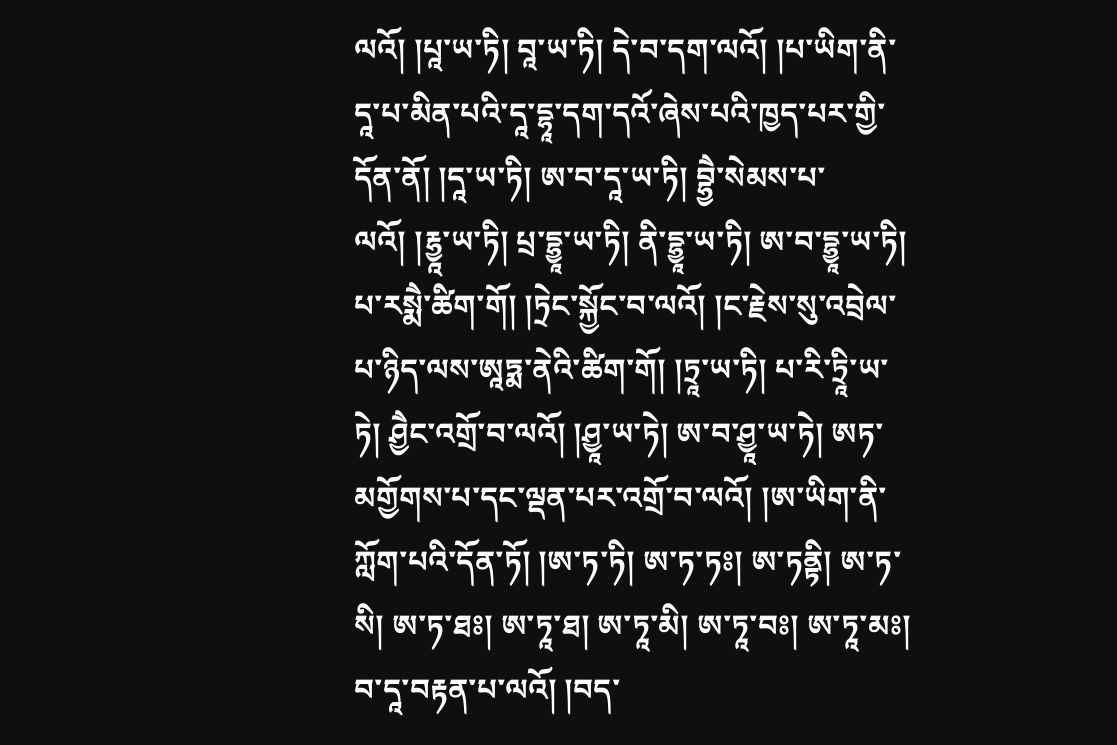ལའོ། །པཱ་ཡ་ཏི། བཱ་ཡ་ཏི། དེ་བ་དག་ལའོ། །པ་ཡིག་ནི་དཱ་པ་མིན་པའི་དཱ་དྷཱ་དག་དའོ་ཞེས་པའི་ཁྱད་པར་གྱི་ དོན་ནོ། །དཱ་ཡ་ཏི། ཨ་བ་དཱ་ཡ་ཏི། བྷྱཻ་སེམས་པ་ལའོ། །རྷྱཱ་ཡ་ཏི། པྲ་དྷྱཱ་ཡ་ཏི། ནི་དྷྱཱ་ཡ་ཏི། ཨ་བ་དྷྱཱ་ཡ་ཏི། པ་རསྨཻ་ཚིག་གོ། །ཏྲེང་སྐྱོང་བ་ལའོ། །ང་རྗེས་སུ་འབྲེལ་པ་ཉིད་ལས་ཨཱཏྨ་ནེའི་ཚིག་གོ། །ཏྲཱ་ཡ་ཏི། པ་རི་ཏྲཱི་ཡ་ཏེ། ཤྱཻང་འགྲོ་བ་ལའོ། །ཤྱཱ་ཡ་ཏེ། ཨ་བ་ཤྱཱ་ཡ་ཏེ། ཨཏ་ མགྱོགས་པ་དང་ལྡན་པར་འགྲོ་བ་ལའོ། །ཨ་ཡིག་ནི་ཀློག་པའི་དོན་ཏོ། །ཨ་ཏ་ཏི། ཨ་ཏ་ཏཿ། ཨ་ཏནྟི། ཨ་ཏ་སི། ཨ་ཏ་ཐཿ། ཨ་ཏཱ་ཐ། ཨ་ཏཱ་མི། ཨ་ཏཱ་བཿ། ཨ་ཏཱ་མཿ། བ་དཱ་བརྟན་པ་ལའོ། །བད་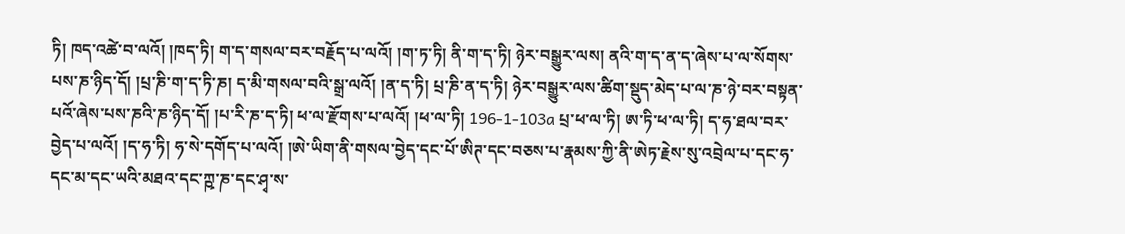ཏི། ཁད་འཚེ་བ་ལའོ། །ཁད་ཏི། ག་ད་གསལ་བར་བརྗོད་པ་ལའོ། །ག་ཏ་ཏི། ནི་ག་ད་ཏི། ཉེར་བསྒྱུར་ལས། ནའི་ག་ད་ན་ད་ཞེས་པ་ལ་སོགས་པས་ཎ་ཉིད་དོ། །པྲ་ཎི་ག་ད་ཏི་ཎ། ད་མི་གསལ་བའི་སྒྲ་ལའོ། །ན་ད་ཏི། པྲ་ཎི་ན་ད་ཏི། ཉེར་བསྒྱུར་ལས་ཚིག་སྡུད་མེད་པ་ལ་ཎ་ཉེ་བར་བསྟན་པའོ་ཞེས་པས་ཎའི་ཎ་ཉིད་དོ། །པ་རི་ཎ་ད་ཏི། ཕ་ལ་རྫོགས་པ་ལའོ། །ཕ་ལ་ཏི། 196-1-103a པྲ་ཕ་ལ་ཏི། ཨ་ཏི་ཕ་ལ་ཏི། ད་ཧ་ཐལ་བར་བྱེད་པ་ལའོ། །ད་ཧ་ཏི། ཧ་སེ་དགོད་པ་ལའོ། །ཨེ་ཡིག་ནི་གསལ་བྱེད་དང་པོ་ཨིཊ་དང་བཅས་པ་རྣམས་ཀྱི་ནི་ཨེཏ་རྗེས་སུ་འབྲེལ་པ་དང་ཧ་དང་མ་དང་ཡའི་མཐའ་དང་ཀྵ་ཎ་དང་ཤྭ་ས་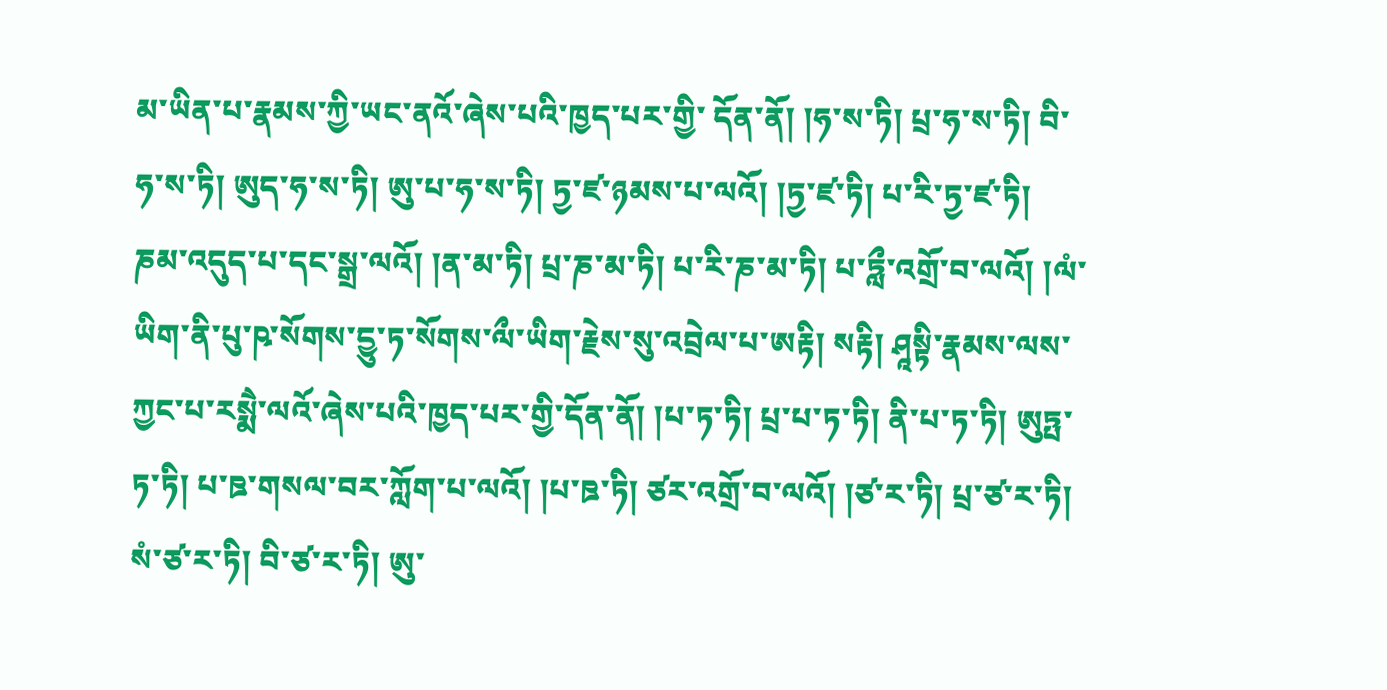མ་ཡིན་པ་རྣམས་ཀྱི་ཡང་ནའོ་ཞེས་པའི་ཁྱད་པར་གྱི་ དོན་ནོ། །ཧ་ས་ཏི། པྲ་ཧ་ས་ཏི། བི་ཧ་ས་ཏི། ཨུད་ཧ་ས་ཏི། ཨུ་པ་ཧ་ས་ཏི། ཏྱ་ཛ་ཉམས་པ་ལའོ། །ཏྱ་ཛ་ཏི། པ་རི་ཏྱ་ཛ་ཏི། ཎམ་འདུད་པ་དང་སྒྲ་ལའོ། །ན་མ་ཏི། པྲ་ཎ་མ་ཏི། པ་རི་ཎ་མ་ཏི། པ་ཏླྀ་འགྲོ་བ་ལའོ། །ལཾ་ཡིག་ནི་པུ་ཥ་སོགས་དྱུ་ཏ་སོགས་ལྀ་ཡིག་རྗེས་སུ་འབྲེལ་པ་ཨརྟི། སརྟི། ཤཱསྟི་རྣམས་ལས་ཀྱང་པ་རསྨཻ་ལའོ་ཞེས་པའི་ཁྱད་པར་གྱི་དོན་ནོ། །པ་ཏ་ཏི། པྲ་པ་ཏ་ཏི། ནི་པ་ཏ་ཏི། ཨུཏྤ་ཏ་ཏི། པ་ཋ་གསལ་བར་ཀློག་པ་ལའོ། །པ་ཋ་ཏི། ཙར་འགྲོ་བ་ལའོ། །ཙ་ར་ཏི། པྲ་ཙ་ར་ཏི། སཾ་ཙ་ར་ཏི། བི་ཙ་ར་ཏི། ཨུ་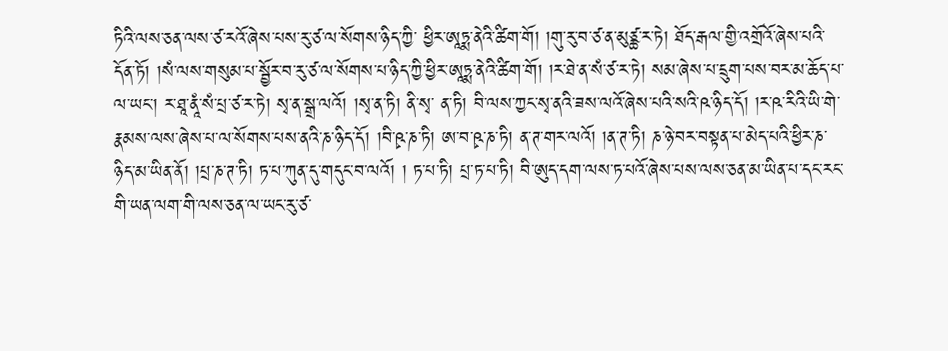ཏིའི་ལས་ཅན་ལས་ཙ་རའོ་ཞེས་པས་རུ་ཙ་ལ་སོགས་ཉིད་ཀྱི་ ཕྱིར་ཨཱཏྨ་ནེའི་ཚིག་གོ། །གུ་རུ་བ་ཙ་ན་མུཙྪ་ར་ཏེ། ཐོད་རྒལ་གྱི་འགྲོའོ་ཞེས་པའི་དོན་ཏོ། །སཾ་ལས་གསུམ་པ་སྦྱོར་བ་རུ་ཙ་ལ་སོགས་པ་ཉིད་ཀྱི་ཕྱིར་ཨཱཏྨ་ནེའི་ཚིག་གོ། །ར་ཐེ་ན་སཾ་ཙ་ར་ཏེ། སམ་ཞེས་པ་དྲུག་པས་བར་མ་ཆོད་པ་ལ་ཡང་། ར་ཐཱ་ནཱཾ་སཾ་པྲ་ཙ་ར་ཏེ། སྭ་ན་སྒྲ་ལའོ། །སྭ་ན་ཏི། ནི་སྭ་ ན་ཏི། བི་ལས་ཀྱང་སྭ་ནའི་ཟས་ལའོ་ཞེས་པའི་སའི་ཥ་ཉིད་དོ། །ར་ཥ་རིའི་ཡི་གེ་རྣམས་ལས་ཞེས་པ་ལ་སོགས་པས་ནའི་ཎ་ཉིད་དོ། །བི་ཥྭ་ཎ་ཏི། ཨ་བ་ཥྭ་ཎ་ཏི། ན་ཊ་གར་ལའོ། །ན་ཊ་ཏི། ཎ་ཉེ་བར་བསྟན་པ་མེད་པའི་ཕྱིར་ཎ་ཉིད་མ་ཡིན་ནོ། །པྲ་ཎ་ཊ་ཏི། ཏ་པ་ཀུན་དུ་གདུང་བ་ལའོ། ། ཏ་པ་ཏི། པྲ་ཏ་པ་ཏི། བི་ཨུད་དག་ལས་ཏ་པའོ་ཞེས་པས་ལས་ཅན་མ་ཡིན་པ་དང་རང་གི་ཡན་ལག་གི་ལས་ཅན་ལ་ཡང་རུ་ཙ་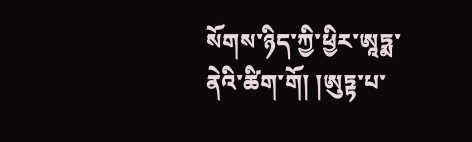སོགས་ཉིད་ཀྱི་ཕྱིར་ཨཱཏྨ་ནེའི་ཚིག་གོ། །ཨུཏྟ་པ་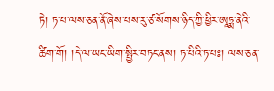ཏེ། ཏ་པ་ལས་ཅན་ནོ་ཞེས་པས་རུ་ཙ་སོགས་ཉིད་ཀྱི་ཕྱིར་ཨཱཏྨ་ནེའི་ཚིག་གོ། །དེ་ལ་ཡང་ཡིག་སྤྱིར་བཏང་ནས། ཏ་པིའི་ཏ་པཿ། ལས་ཅན་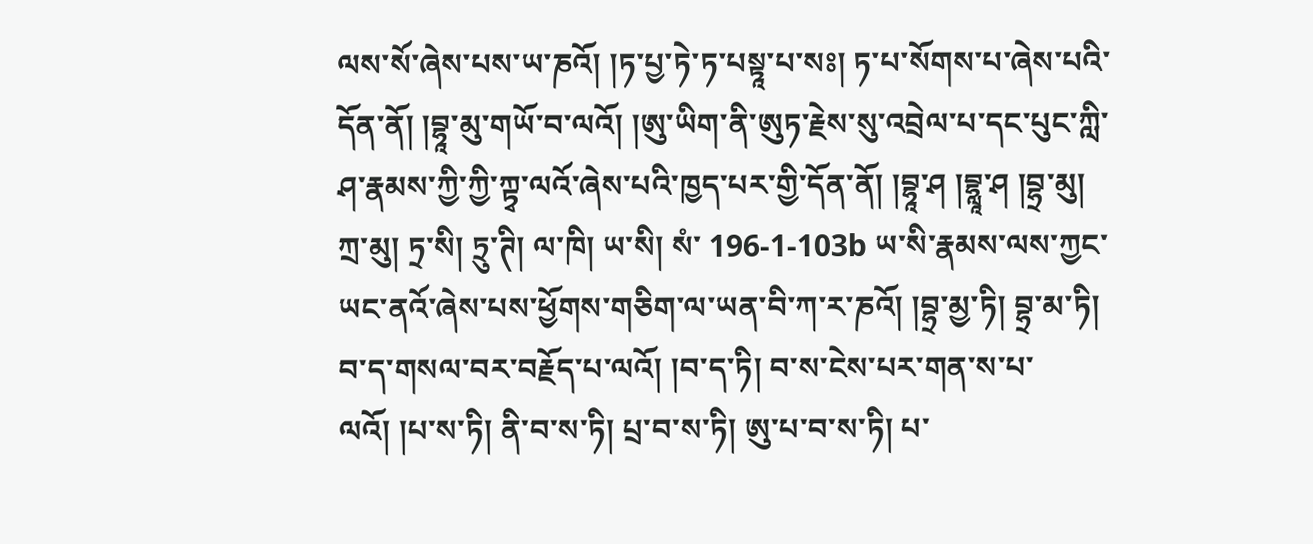ལས་སོ་ཞེས་པས་ཡ་ཎའོ། །ཏ་པྱ་ཏེ་ཏ་པསྟཱ་པ་སཿ། ཏ་པ་སོགས་པ་ཞེས་པའི་དོན་ནོ། །བྷཱ་མུ་གཡོ་བ་ལའོ། །ཨུ་ཡིག་ནི་ཨུཏ་རྗེས་སུ་འབྲེལ་པ་དང་པུང་ཀླི་ཤ་རྣམས་ཀྱི་ཀྱི་ཀྟྭ་ལའོ་ཞེས་པའི་ཁྱད་པར་གྱི་དོན་ནོ། །བྷཱ་ཤ །བྷླཱ་ཤ །བྷྲ་མུ། ཀྲ་མུ། ཏྲ་སི། ཏྲུ་ཊི། ལ་ཁི། ཡ་སི། སཾ་ 196-1-103b ཡ་སི་རྣམས་ལས་ཀྱང་ཡང་ནའོ་ཞེས་པས་ཕྱོགས་གཅིག་ལ་ཡན་བི་ཀ་ར་ཎའོ། །བྷྲ་མྱ་ཏི། བྷྲ་མ་ཏི། བ་ད་གསལ་བར་བརྗོད་པ་ལའོ། །བ་ད་ཏི། བ་ས་ངེས་པར་གན་ས་པ་ལའོ། །པ་ས་ཏི། ནི་བ་ས་ཏི། པྲ་བ་ས་ཏི། ཨུ་པ་བ་ས་ཏི། པ་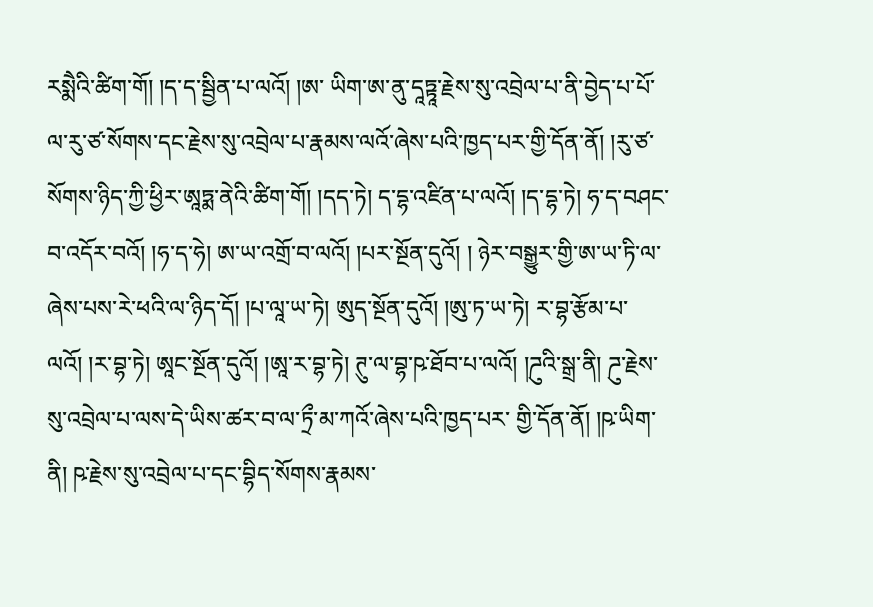རསྨཻའི་ཚིག་གོ། །ད་ད་སྦྱིན་པ་ལའོ། །ཨ་ ཡིག་ཨ་ནུ་དཱཏྟཱ་རྗེས་སུ་འབྲེལ་པ་ནི་བྱེད་པ་པོ་ལ་རུ་ཙ་སོགས་དང་རྗེས་སུ་འབྲེལ་པ་རྣམས་ལའོ་ཞེས་པའི་ཁྱད་པར་གྱི་དོན་ནོ། །རུ་ཙ་སོགས་ཉིད་ཀྱི་ཕྱིར་ཨཱཏྨ་ནེའི་ཚིག་གོ། །དད་ཏེ། ད་དྷ་འཛིན་པ་ལའོ། །ད་དྷ་ཏེ། ཧ་ད་བཤང་བ་འདོར་བའོ། །ཧ་ད་ཧེ། ཨ་ཡ་འགྲོ་བ་ལའོ། །པར་སྔོན་དུའོ། ། ཉེར་བསྒྱུར་གྱི་ཨ་ཡ་ཏི་ལ་ཞེས་པས་རེ་ཕའི་ལ་ཉིད་དོ། །པ་ལཱ་ཡ་ཏེ། ཨུད་སྔོན་དུའོ། །ཨུ་ཏ་ཡ་ཏེ། ར་བྷ་རྩོམ་པ་ལའོ། །ར་བྷ་ཏེ། ཨཱང་སྔོན་དུའོ། །ཨཱ་ར་བྷ་ཏེ། ཊུ་ལ་བྷ་ཥ་ཐོབ་པ་ལའོ། །ཌུའི་སྒྲ་ནི། ཌུ་རྗེས་སུ་འབྲེལ་པ་ལས་དེ་ཡིས་ཚར་བ་ལ་ཏྲྀ་མ་ཀའོ་ཞེས་པའི་ཁྱད་པར་ གྱི་དོན་ནོ། །ཥ་ཡིག་ནི། ཥ་རྗེས་སུ་འབྲེལ་པ་དང་བྷིད་སོགས་རྣམས་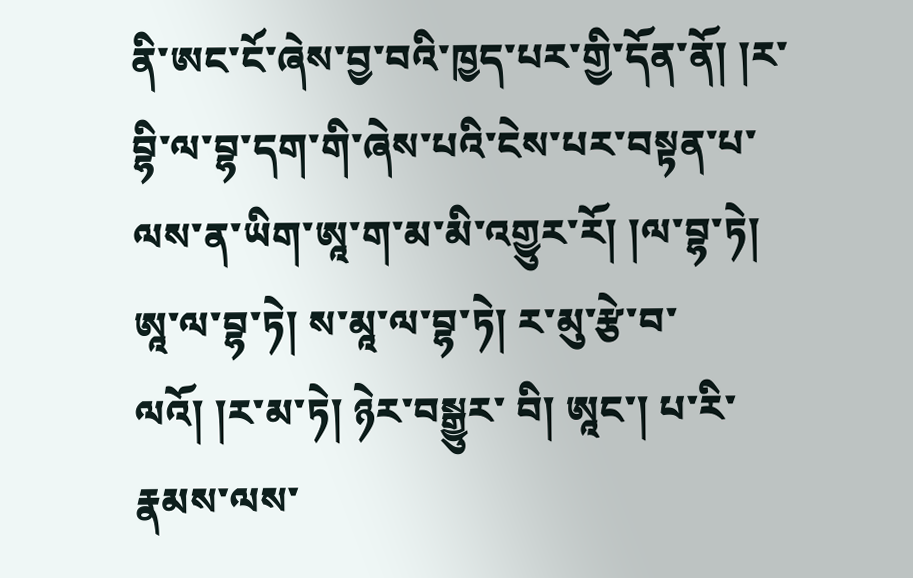ནི་ཨང་ངོ་ཞེས་བྱ་བའི་ཁྱད་པར་གྱི་དོན་ནོ། །ར་བྷི་ལ་བྷ་དག་གི་ཞེས་པའི་ངེས་པར་བསྟན་པ་ལས་ན་ཡིག་ཨཱ་ག་མ་མི་འགྱུར་རོ། །ལ་བྷ་ཏེ། ཨཱ་ལ་བྷ་ཏེ། ས་མཱ་ལ་བྷ་ཏེ། ར་མུ་རྩེ་བ་ལའོ། །ར་མ་ཏེ། ཉེར་བསྒྱུར་ བི། ཨཱང་། པ་རི་རྣམས་ལས་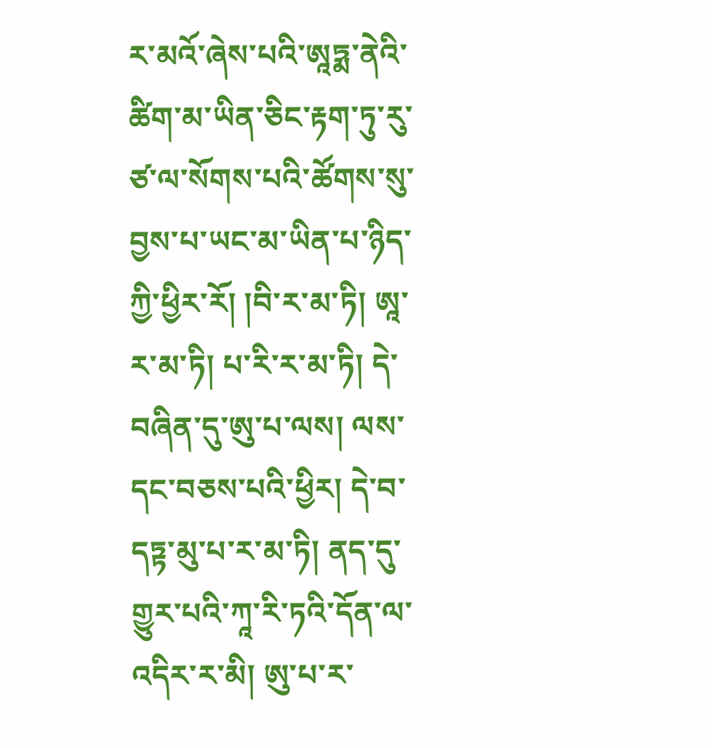ར་མའོ་ཞེས་པའི་ཨཱཏྨ་ནེའི་ཚིག་མ་ཡིན་ཅིང་རྟག་ཏུ་རུ་ཙ་ལ་སོགས་པའི་ཚོགས་སུ་བྱས་པ་ཡང་མ་ཡིན་པ་ཉིད་ཀྱི་ཕྱིར་རོ། །བི་ར་མ་ཏི། ཨཱ་ར་མ་ཏི། པ་རི་ར་མ་ཏི། དེ་བཞིན་དུ་ཨུ་པ་ལས། ལས་དང་བཅས་པའི་ཕྱིར། དེ་བ་དཏྟ་མུ་པ་ར་མ་ཏི། ནད་དུ་གྱུར་པའི་ཀཱ་རི་ཏའི་དོན་ལ་འདིར་ར་མི། ཨུ་པ་ར་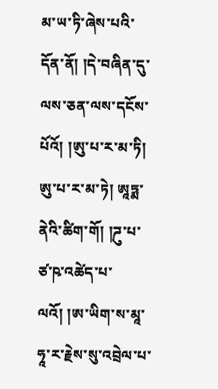མ་ཡ་ཏི་ཞེས་པའི་དོན་ནོ། །དེ་བཞིན་དུ་ལས་ཅན་ལས་དངོས་པོའོ། །ཨུ་པ་ར་མ་ཏི། ཨུ་པ་ར་མ་ཏེ། ཨཱཏྨ་ནེའི་ཚིག་གོ། །ཌུ་པ་ཙ་ཥ་འཚེད་པ་ལའོ། །ཨ་ཡིག་ས་མཱ་ཧཱ་ར་རྗེས་སུ་འབྲེལ་པ་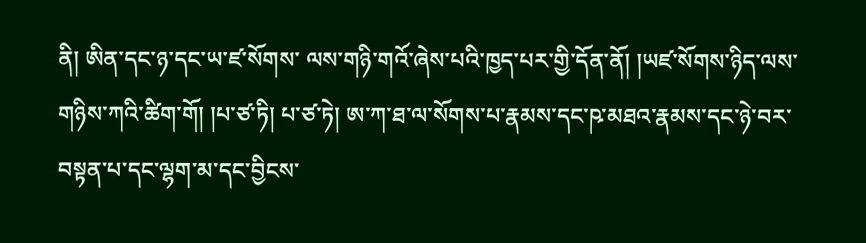ནི། ཨིན་དང་ཉ་དང་ཡ་ཛ་སོགས་ ལས་གཉི་གའོ་ཞེས་པའི་ཁྱད་པར་གྱི་དོན་ནོ། །ཡཛ་སོགས་ཉིད་ལས་གཉིས་ཀའི་ཚིག་གོ། །པ་ཙ་ཏི། པ་ཙ་ཏེ། ཨ་ཀ་ཐ་ལ་སོགས་པ་རྣམས་དང་ཥ་མཐའ་རྣམས་དང་ཉེ་བར་བསྟན་པ་དང་ལྷག་མ་དང་བྱིངས་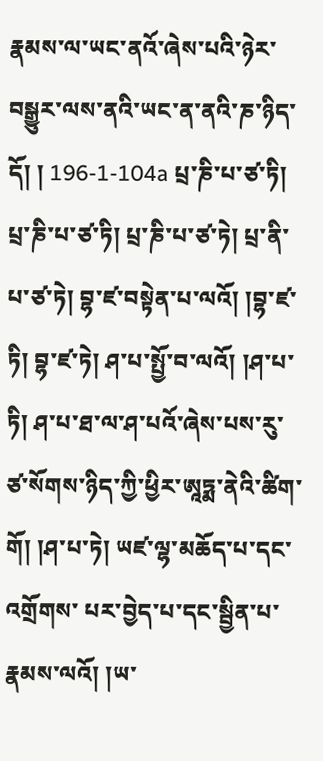རྣམས་ལ་ཡང་ནའོ་ཞེས་པའི་ཉེར་བསྒྱུར་ལས་ནའི་ཡང་ན་ནའི་ཎ་ཉིད་དོ། ། 196-1-104a པྲ་ཎི་པ་ཙ་ཏི། པྲ་ཎི་པ་ཙ་ཏི། པྲ་ཎི་པ་ཙ་ཏེ། པྲ་ནི་པ་ཙ་ཏེ། བྷ་ཛ་བསྟེན་པ་ལའོ། །བྷ་ཛ་ཏི། བྷ་ཛ་ཏེ། ཤ་པ་སྤྱོ་བ་ལའོ། །ཤ་པ་ཏི། ཤ་པ་ཐ་ལ་ཤ་པའོ་ཞེས་པས་རུ་ཙ་སོགས་ཉིད་ཀྱི་ཕྱིར་ཨཱཏྨ་ནེའི་ཚིག་གོ། །ཤ་པ་ཏེ། ཡཛ་ལྷ་མཆོད་པ་དང་འགྲོགས་ པར་བྱེད་པ་དང་སྦྱིན་པ་རྣམས་ལའོ། །ཡ་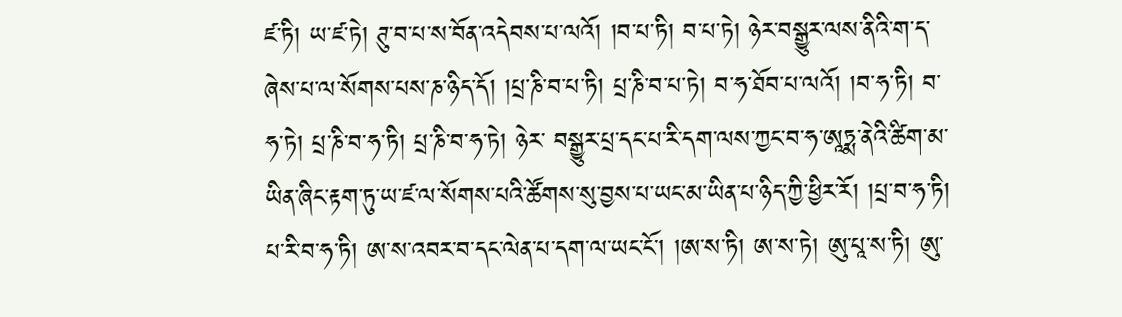ཛ་ཏི། ཡ་ཛ་ཏེ། ཊུ་བ་པ་ས་བོན་འདེབས་པ་ལའོ། །བ་པ་ཏི། བ་པ་ཏེ། ཉེར་བསྒྱུར་ལས་ནིའི་ག་ད་ཞེས་པ་ལ་སོགས་པས་ཎ་ཉིད་དོ། །པྲ་ཎི་བ་པ་ཏི། པྲ་ཎི་བ་པ་ཏེ། བ་ཧ་ཐོབ་པ་ལའོ། །བ་ཧ་ཏི། བ་ཧ་ཏེ། པྲ་ཎི་བ་ཧ་ཏི། པྲ་ཎི་བ་ཧ་ཏེ། ཉེར་ བསྒྱུར་པྲ་དང་པ་རི་དག་ལས་ཀྱང་བ་ཧ་ཨཱཏྨ་ནེའི་ཚིག་མ་ཡིན་ཞིང་རྟག་ཏུ་ཡ་ཛ་ལ་སོགས་པའི་ཚོགས་སུ་བྱས་པ་ཡང་མ་ཡིན་པ་ཉིད་ཀྱི་ཕྱིར་རོ། །པྲ་བ་ཧ་ཏི། པ་རི་བ་ཧ་ཏི། ཨ་ས་འབར་བ་དང་ལེན་པ་དག་ལ་ཡང་ངོ་། །ཨ་ས་ཏི། ཨ་ས་ཏེ། ཨུ་པཱ་ས་ཏི། ཨུ་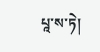པཱ་ས་ཏེ།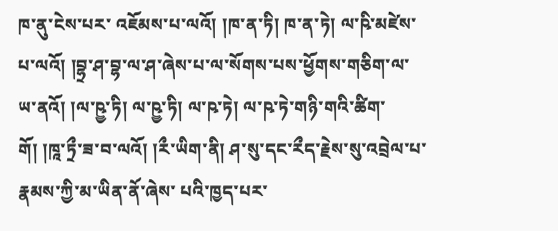ཁ་ནུ་ངེས་པར་ འཇོམས་པ་ལའོ། །ཁ་ན་ཏི། ཁ་ན་ཏེ། ལ་ཥི་མཛེས་པ་ལའོ། །བྷྲ་ཤ་བྷ་ལ་ཤ་ཞེས་པ་ལ་སོགས་པས་ཕྱོགས་གཅིག་ལ་ཡ་ནའོ། །ལ་ཥྱ་ཏི། ལ་ཥྱ་ཏི། ལ་ཥ་ཏེ། ལ་ཥ་ཏེ་གཉི་གའི་ཚིག་གོ། །ཁཱ་ཏྲྀ་ཟ་བ་ལའོ། །རྀ་ཡིག་ནི། ཤ་སུ་དང་རྀད་རྗེས་སུ་འབྲེལ་པ་རྣམས་ཀྱི་མ་ཡིན་ནོ་ཞེས་ པའི་ཁྱད་པར་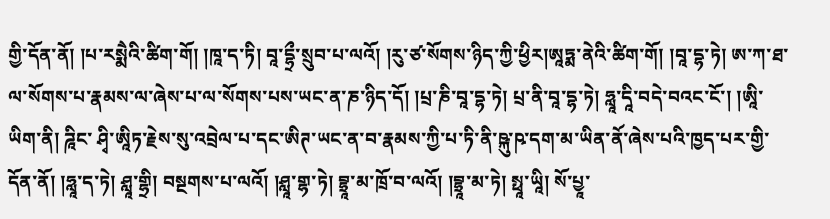གྱི་དོན་ནོ། །པ་རསྨཻའི་ཚིག་གོ། །ཁཱ་ད་ཏི། བཱ་དྷྲྀ་སྲུབ་པ་ལའོ། །རུ་ཙ་སོགས་ཉིད་ཀྱི་ཕྱིར།ཨཱཏྨ་ནེའི་ཚིག་གོ། །བཱ་དྷ་ཏེ། ཨ་ཀ་ཐ་ལ་སོགས་པ་རྣམས་ལ་ཞེས་པ་ལ་སོགས་པས་ཡང་ན་ཎ་ཉིད་དོ། །པྲ་ཎི་བཱ་དྷ་ཏེ། པྲ་ནི་བཱ་དྷ་ཏེ། ཧླཱ་དཱི་བདེ་བའང་ངོ་། །ཨཱི་ཡིག་ནི། ཌཱིང་ ཤྭི་ཨཱིཏ་རྗེས་སུ་འབྲེལ་པ་དང་ཨིཊ་ཡང་ན་བ་རྣམས་ཀྱི་པ་ཏི་ནི་ཥྐུ་ཥ་དག་མ་ཡིན་ནོ་ཞེས་པའི་ཁྱད་པར་གྱི་དོན་ནོ། །ཧླཱ་ད་ཏེ། ཤླཱ་གྷྲི། བསྔགས་པ་ལའོ། །ཤླཱ་གྷ་ཏེ། བྷྲཱ་མ་ཁྲོ་བ་ལའོ། །བྷྲཱ་མ་ཏེ། སྥཱ་ཡཱི། སོ་པྱཱ་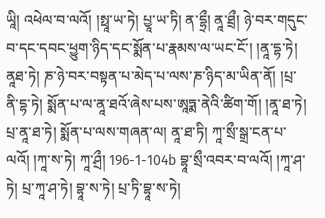ཡཱི། འཕེལ་བ་ལའོ། །སྥཱ་ཡ་ཏེ། པྱཱ་ཡ་ཏི། ན་དྷྲྀ། ནཱ་ཐྲྀ། ཉེ་བར་གདུང་ བ་དང་དབང་ཕྱུག་ཉིད་དང་སྨོན་པ་རྣམས་ལ་ཡང་ངོ་། །ནཱ་དྷ་ཏེ། ནཱཐ་ཏེ། ཎ་ཉེ་བར་བསྟན་པ་མེད་པ་ལས་ཎ་ཉིད་མ་ཡིན་ནོ། །པྲ་ནི་དྷ་ཏེ། སྨོན་པ་ལ་ནཱ་ཐའོ་ཞེས་པས་ཨཱཏྨ་ནེའི་ཚིག་གོ། །ནཱ་ཐ་ཏེ། པྲ་ནཱ་ཐ་ཏེ། སྨོན་པ་ལས་གཞན་ལ། ནཱ་ཐ་ཏི། ཀཱ་སྲྀ་སྒྲ་ངན་པ་ལའོ། །ཀཱ་ས་ཏེ། ཀཱ་ཤྲྀ། 196-1-104b བྷཱ་སྲྀ་འབར་བ་ལའོ། །ཀཱ་ཤ་ཏེ། པྲ་ཀཱ་ཤ་ཏེ། བྷཱ་ས་ཏེ། པྲ་ཏི་བྷཱ་ས་ཏེ།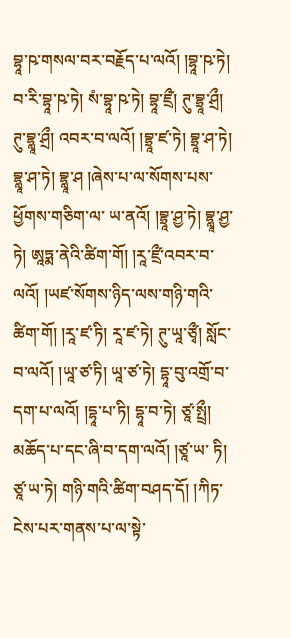བྷཱ་ཥ་གསལ་བར་བརྗོད་པ་ལའོ། །བྷཱ་ཥ་ཏེ། བ་རི་བྷཱ་ཥ་ཏེ། སཾ་བྷཱ་ཥ་ཏེ། བྷཱ་ཛྲྀ། ཊུ་བྷྲཱ་ཤྲྀ། ཊུ་བྷླཱ་ཤྲྀ། འབར་བ་ལའོ། །བྷྲཱ་ཛ་ཏེ། བྷྲཱ་ཤ་ཏེ། བྷླཱ་ཤ་ཏེ། བྷླཱ་ཤ །ཞེས་པ་ལ་སོགས་པས་ཕྱོགས་གཅིག་ལ་ ཡ་ནའོ། །བྷྲཱ་ཤྱ་ཏེ། བྷླཱ་ཤྱ་ཏེ། ཨཱཏྨ་ནེའི་ཚིག་གོ། །རཱ་ཛྲྀ་འབར་བ་ལའོ། །ཡཛ་སོགས་ཉིད་ལས་གཉི་གའི་ཚིག་གོ། །རཱ་ཛ་ཏི། རཱ་ཛ་ཏེ། ཊུ་ཡཱ་ཙྭྀ། སློང་བ་ལའོ། །ཡཱ་ཙ་ཏི། ཡཱ་ཙ་ཏེ། དྷཱ་བུ་འགྲོ་བ་དག་པ་ལའོ། །དྷཱ་པ་ཏི། དྷཱ་བ་ཏེ། ཙཱ་སྤྲྀ། མཆོད་པ་དང་ཞི་བ་དག་ལའོ། །ཙཱ་ཡ་ ཏི། ཙཱ་ཡ་ཏེ། གཉི་གའི་ཚིག་བཤད་དོ། །ཀིཏ་ངེས་པར་གནས་པ་ལ་སྟེ་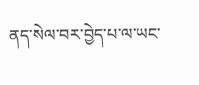ནད་སེལ་བར་བྱེད་པ་ལ་ཡང་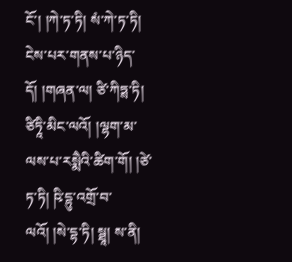ངོ་། །ཀེ་ཏ་ཏི། སཾ་ཀེ་ཏ་ཏི། ངེས་པར་གནས་པ་ཉིད་དོ། །གཞན་ལ། ཙི་ཀིཏྶ་ཏི། ཙིཏཱི་མིང་ལའོ། །ལྷག་མ་ལས་པ་རསྨཻའི་ཚིག་གོ། །ཙེ་ཏ་ཏི། ཥི་དྷུ་འགྲོ་བ་ལའོ། །སེ་དྷ་ཏི། སྠཱ། ས་ནི།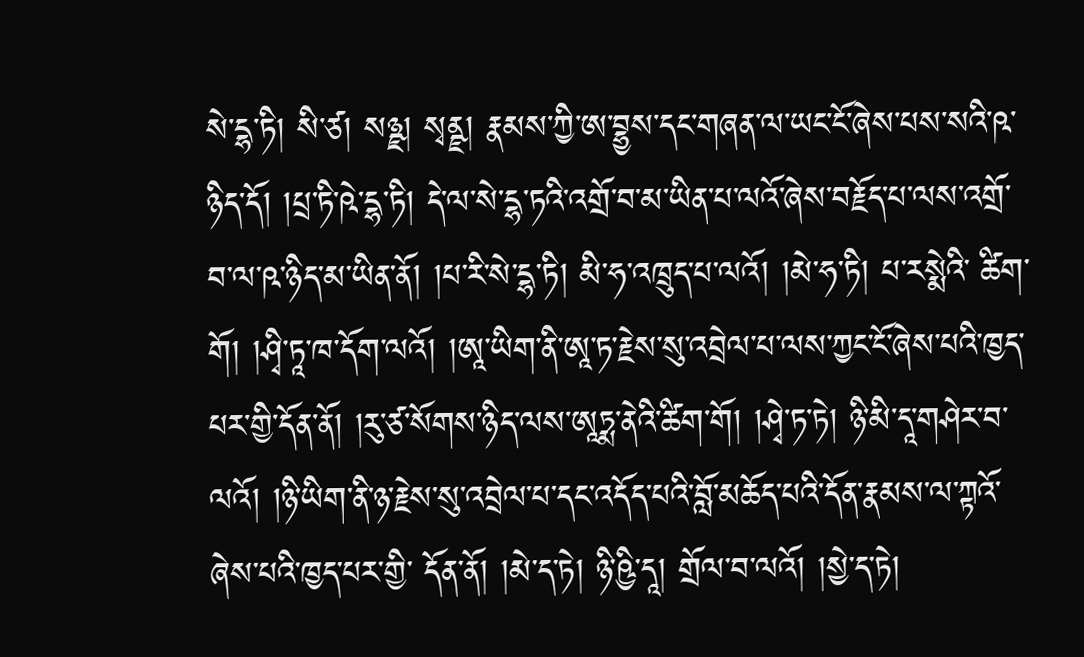སེ་དྷ་ཏི། སི་ཙ། སཉྫ། སྭནྫ། རྣམས་ཀྱི་ཨ་བྷྱས་དང་གཞན་ལ་ཡང་ངོ་ཞེས་པས་སའི་ཥ་ཉིད་དོ། །པྲ་ཏི་ཥེ་དྷ་ཏི། དེ་ལ་སེ་དྷ་ཏའི་འགྲོ་བ་མ་ཡིན་པ་ལའོ་ཞེས་བརྗོད་པ་ལས་འགྲོ་བ་ལ་ཥ་ཉིད་མ་ཡིན་ནོ། །པ་རི་སེ་དྷ་ཏི། མི་ཧ་འཁྲུད་པ་ལའོ། །མེ་ཧ་ཏི། པ་རསྨེའི་ ཚིག་གོ། །ཤྭི་ཏཱ་ཁ་དོག་ལའོ། །ཨཱ་ཡིག་ནི་ཨཱ་ཏ་རྗེས་སུ་འབྲེལ་པ་ལས་ཀྱང་ངོ་ཞེས་པའི་ཁྱད་པར་གྱི་དོན་ནོ། །རུ་ཙ་སོགས་ཉིད་ལས་ཨཱཏྨ་ནེའི་ཚིག་གོ། །ཤྭེ་ཏ་ཏེ། ཉི་མི་དཱ་གཤེར་བ་ལའོ། །ཉི་ཡིག་ནི་ཉ་རྗེས་སུ་འབྲེལ་པ་དང་འདོད་པའི་བློ་མཆོད་པའི་དོན་རྣམས་ལ་ཀྟའོ་ཞེས་པའི་ཁྱད་པར་གྱི་ དོན་ནོ། །མེ་ད་ཏེ། ཉི་ཥྱི་དཱ། གྲོལ་བ་ལའོ། །སྱེ་ད་ཏེ།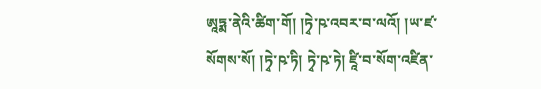ཨཱཏྨ་ནེའི་ཚིག་གོ། །ཏྭེ་ཥ་འབར་བ་ལའོ། །ཡ་ཛ་སོགས་སོ། །ཏྭེ་ཥ་ཏི། ཏྭེ་ཥ་ཏེ། ཛཱི་བ་སོག་འཛིན་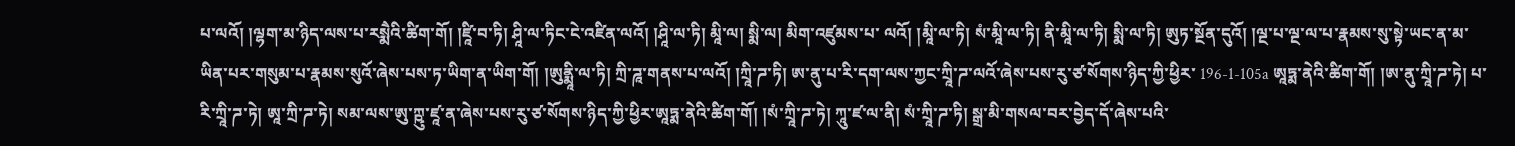པ་ལའོ། །ལྷག་མ་ཉིད་ལས་པ་རསྨཻའི་ཚིག་གོ། །ཛཱི་བ་ཏི། ཤཱི་ལ་ཏིང་ངེ་འཛིན་ལའོ། །ཤཱི་ལ་ཏི། མཱི་ལ། སྨི་ལ། མིག་འཛུམས་པ་ ལའོ། །མཱི་ལ་ཏི། སཾ་མཱི་ལ་ཏི། ནི་མཱི་ལ་ཏི། སྨི་ལ་ཏི། ཨུཏ་སྔོན་དུའོ། །ལྔ་པ་ལྔ་ལ་པ་རྣམས་སུ་སྟེ་ཡང་ན་མ་ཡིན་པར་གསུམ་པ་རྣམས་སུའོ་ཞེས་པས་ཏ་ཡིག་ན་ཡིག་གོ། །ཨུནྨཱི་ལ་ཏི། ཀྲི་ཌཱ་གནས་པ་ལའོ། །ཀྲཱི་ཌ་ཏི། ཨ་ནུ་པ་རི་དག་ལས་ཀྱང་ཀྲཱི་ཌ་ལའོ་ཞེས་པས་རུ་ཙ་སོགས་ཉིད་ཀྱི་ཕྱིར་ 196-1-105a ཨཱཏྨ་ནེའི་ཚིག་གོ། །ཨ་ནུ་ཀྲཱི་ཌ་ཏེ། པ་རི་ཀྲཱི་ཌ་ཏེ། ཨཱ་ཀྲི་ཌ་ཏེ། སམ་ལས་ཨུ་ཀྵུ་ཛཱ་ན་ཞེས་པས་རུ་ཙ་སོགས་ཉིད་ཀྱི་ཕྱིར་ཨཱཏྨ་ནེའི་ཚིག་གོ། །སཾ་ཀྲཱི་ཌ་ཏེ། ཀཱུ་ཛ་ལ་ནི། སཾ་ཀྲཱི་ཌ་ཏི། སྒྲ་མི་གསལ་བར་བྱེད་དོ་ཞེས་པའི་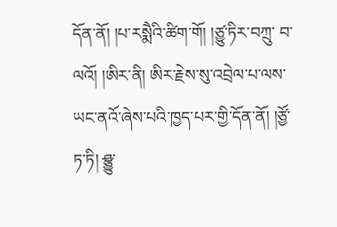དོན་ནོ། །པ་རསྨཻའི་ཚིག་གོ། །ཙྱུ་ཏིར་བཀྲུ་ བ་ལའོ། །ཨིར་ནི། ཨིར་རྗེས་སུ་འབྲེལ་པ་ལས་ཡང་ནའོ་ཞེས་པའི་ཁྱད་པར་གྱི་དོན་ནོ། །ཙྱོ་ཏ་ཏི། ཤྩྱུ་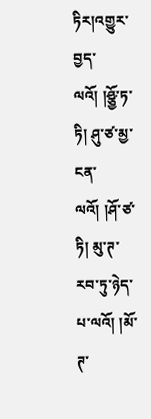ཏིར།འགྱུར་བྱད་ལའོ། །ཤྩྱོ་ཏ་ཏི། ཤུ་ཙ་མྱ་ངན་ལའོ། །ཤོ་ཙ་ཏི། མུ་ཊ་རབ་ཏུ་ཉེད་པ་ལའོ། །མོ་ཊ་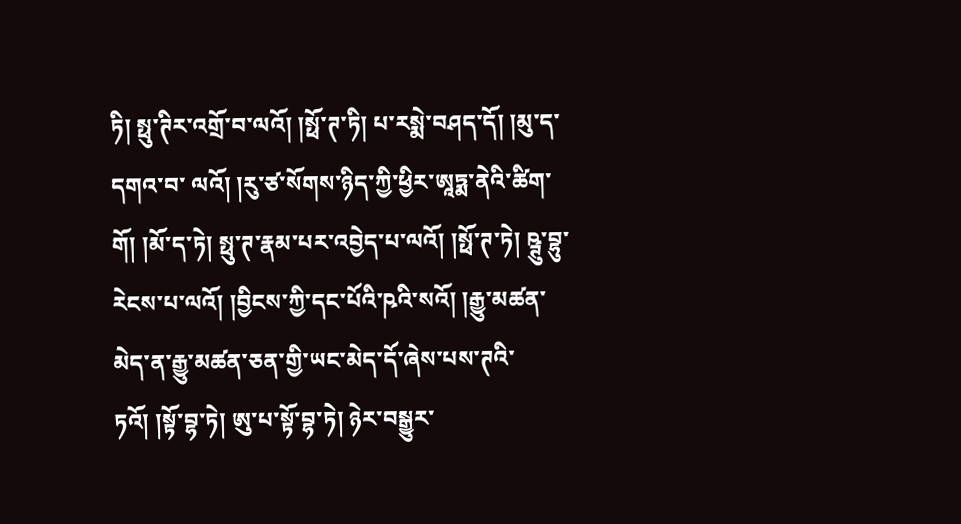ཏི། སྥུ་ཊིར་འགྲོ་བ་ལའོ། །སྥོ་ཊ་ཏི། པ་རསྨེ་བཤད་དོ། །མུ་ད་དགའ་བ་ ལའོ། །རུ་ཙ་སོགས་ཉིད་ཀྱི་ཕྱིར་ཨཱཏྨ་ནེའི་ཚིག་གོ། །མོ་ད་ཏེ། སྥུ་ཊ་རྣམ་པར་འབྱེད་པ་ལའོ། །སྥོ་ཊ་ཏེ། ཥྚུ་བྷུ་རེངས་པ་ལའོ། །བྱིངས་ཀྱི་དང་པོའི་ཥའི་སའོ། །རྒྱུ་མཚན་མེད་ན་རྒྱུ་མཚན་ཅན་གྱི་ཡང་མེད་དོ་ཞེས་པས་ཊའི་ཏའོ། །སྟོ་བྷ་ཏེ། ཨུ་པ་སྟོ་བྷ་ཏེ། ཉེར་བསྒྱུར་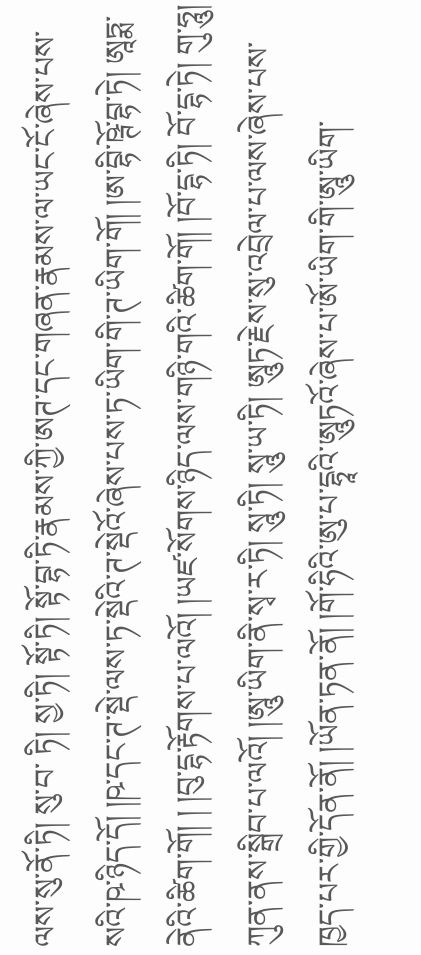ལས་སུ་ནོ་ཏི། སུ་བ་ ཏི། སྱ་ཏི། སྟོ་ཏི། སྟོ་བྷ་ཏི་རྣམས་ཀྱི་ཨཊ་དང་གཞན་རྣམས་ལ་ཡང་ངོ་ཞེས་པས་སའི་ཥ་ཉིད་དོ། །ཥ་དང་ཊ་སྡེ་ལས་ཏ་སྡེའི་ཊ་སྡེའོ་ཞེས་པས་ཏ་ཡིག་གི་ཊ་ཡིག་གོ། །ཨ་བྷི་ཥྚོ་བྷ་ཏེ། ཨཱཏྨ་ནེའི་ཚིག་གོ། ། །བུ་དྷ་རྟོགས་པ་ལའོ། །ཡཛ་སོགས་ཉིད་ལས་གཉི་གའི་ཚིག་གོ། །བོ་དྷ་ཏི། བོ་དྷ་ཏེ། གུ་ཧཱུ། ཀུན་ནས་སྒྲིབ་པ་ལའོ། །ཨཱུ་ཡིག་ནི་སྭ་ར་ཏི། སཱུ་ཏི། སཱུ་ཡ་ཏི། ཨཱུཏ་རྗེས་སུ་འབྲེལ་པ་ལས་ཞེས་པས་ཁྱད་པར་གྱི་དོན་ནོ། །ཡོན་ཏན་ནོ། །གོ་ཧིའི་ཨུ་པ་དྷཱའི་ཨཱུཏའོ་ཞེས་པ་ཨོ་ཡིག་གི་ཨཱུ་ཡིག་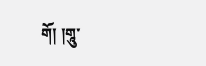གོ། །གཱུ་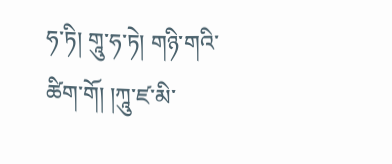ཧ་ཏི། གཱུ་ཧ་ཏེ། གཉི་གའི་ཚིག་གོ། །ཀཱུ་ཛ་མི་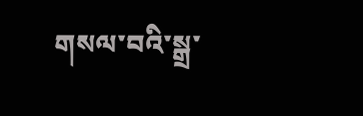གསལ་བའི་སྒྲ་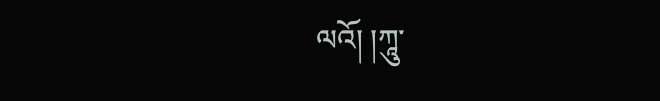ལའོ། །ཀཱུ་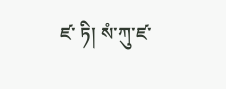ཛ་ ཏི། སཾ་ཀུ་ཛ་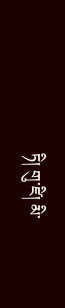ཏི། གུ་ཛི། མི་